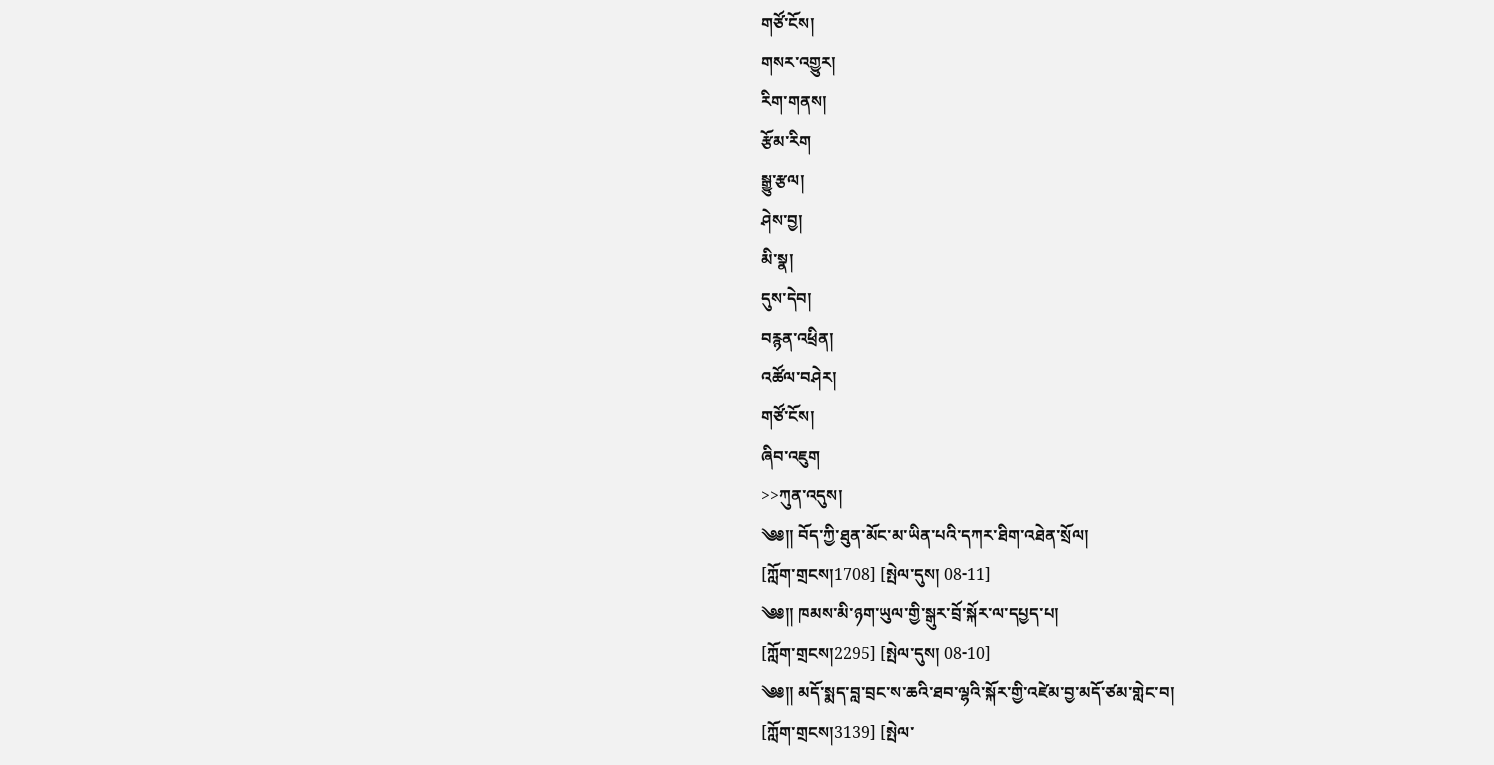གཙོ་ངོས།
གསར་འགྱུར།
རིག་གནས།
རྩོམ་རིག
སྒྱུ་རྩལ།
ཤེས་བྱ།
མི་སྣ།
དུས་དེབ།
བརྙན་འཕྲིན།
འཚོལ་བཤེར།
གཙོ་ངོས།
ཞིབ་འཇུག
>>ཀུན་འདུས།
༄༅།། བོད་ཀྱི་ཐུན་མོང་མ་ཡིན་པའི་དཀར་ཐིག་འཐེན་སྲོལ།
[ཀློག་གྲངས།1708] [སྤེལ་དུས། 08-11]
༄༅།། ཁམས་མི་ཉག་ཡུལ་གྱི་སྒུར་བྲོ་སྐོར་ལ་དཔྱད་པ།
[ཀློག་གྲངས།2295] [སྤེལ་དུས། 08-10]
༄༅།། མདོ་སྨད་བླ་བྲང་ས་ཆའི་ཐབ་ལྷའི་སྐོར་གྱི་འཛེམ་བྱ་མདོ་ཙམ་གླེང་བ།
[ཀློག་གྲངས།3139] [སྤེལ་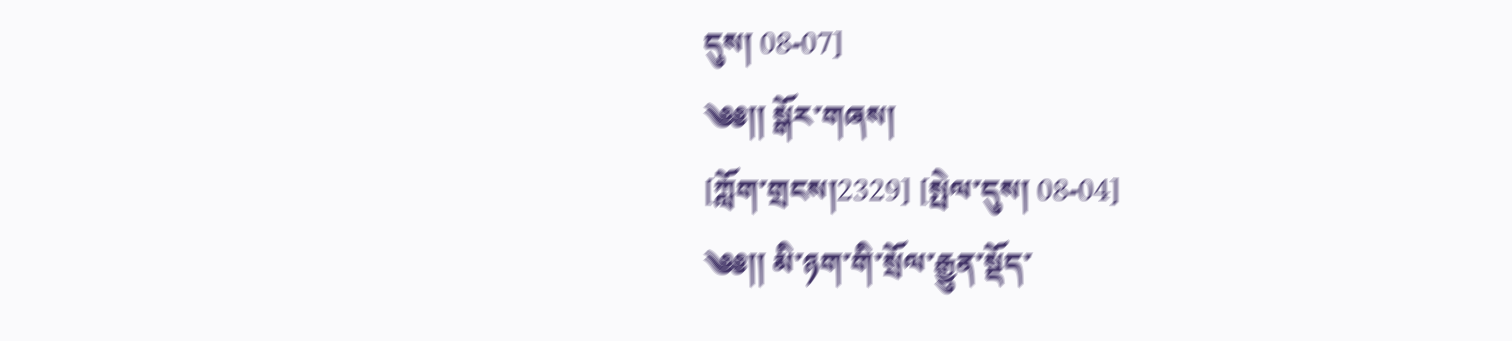དུས། 08-07]
༄༅།། སྒོར་གཞས།
[ཀློག་གྲངས།2329] [སྤེལ་དུས། 08-04]
༄༅།། མི་ཉག་གི་སྲོལ་རྒྱུན་སྡོད་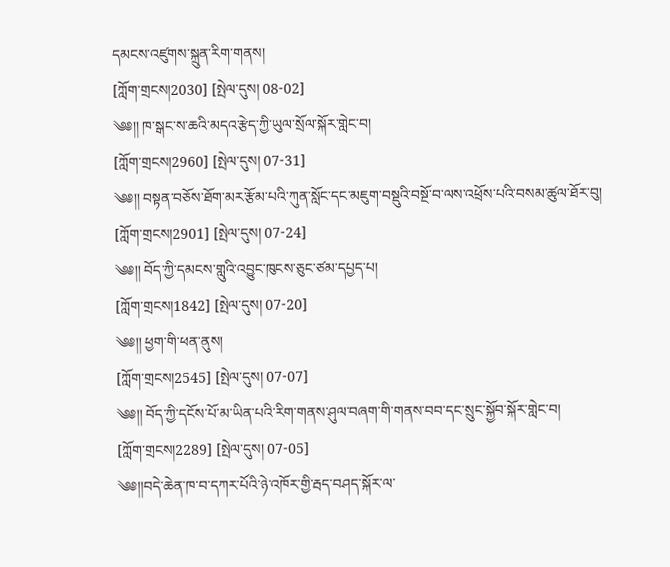དམངས་འཛུགས་སྐྲུན་རིག་གནས།
[ཀློག་གྲངས།2030] [སྤེལ་དུས། 08-02]
༄༅།། ཁ་སྒང་ས་ཆའི་མདའ་རྩེད་ཀྱི་ཡུལ་སྲོལ་སྐོར་གླེང་བ།
[ཀློག་གྲངས།2960] [སྤེལ་དུས། 07-31]
༄༅།། བསྟན་བཅོས་ཐོག་མར་རྩོམ་པའི་ཀུན་སློང་དང་མཇུག་བསྡུའི་བསྔོ་བ་ལས་འཕྲོས་པའི་བསམ་ཚུལ་ཐོར་བུ།
[ཀློག་གྲངས།2901] [སྤེལ་དུས། 07-24]
༄༅།། བོད་ཀྱི་དམངས་གླུའི་འབྱུང་ཁུངས་ཅུང་ཙམ་དཔྱད་པ།
[ཀློག་གྲངས།1842] [སྤེལ་དུས། 07-20]
༄༅།། ཕྱག་གི་ཕན་ནུས།
[ཀློག་གྲངས།2545] [སྤེལ་དུས། 07-07]
༄༅།། བོད་ཀྱི་དངོས་པོ་མ་ཡིན་པའི་རིག་གནས་ཤུལ་བཞག་གི་གནས་བབ་དང་སྲུང་སྐྱོབ་སྐོར་གླེང་བ།
[ཀློག་གྲངས།2289] [སྤེལ་དུས། 07-05]
༄༅།།བདེ་ཆེན་ཁ་བ་དཀར་པོའི་ཉེ་འཁོར་གྱི་རྦད་བཤད་སྐོར་ལ་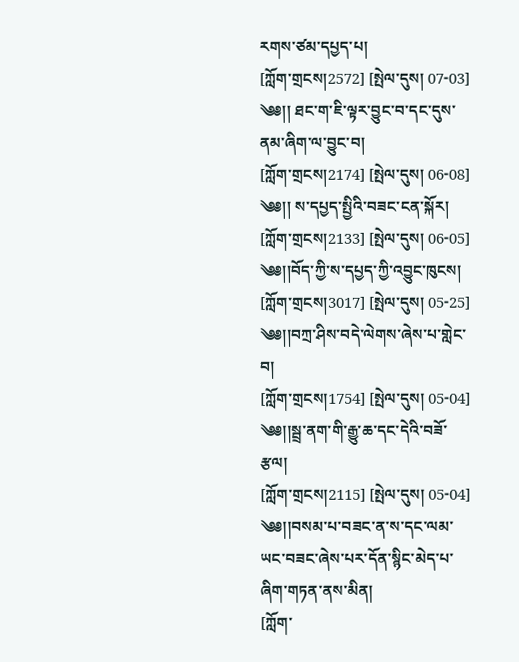རགས་ཙམ་དཔྱད་པ།
[ཀློག་གྲངས།2572] [སྤེལ་དུས། 07-03]
༄༅།། ཐང་ག་ཇི་ལྟར་བྱུང་བ་དང་དུས་ནམ་ཞིག་ལ་བྱུང་བ།
[ཀློག་གྲངས།2174] [སྤེལ་དུས། 06-08]
༄༅།། ས་དཔྱད་སྤྱིའི་བཟང་ངན་སྐོར།
[ཀློག་གྲངས།2133] [སྤེལ་དུས། 06-05]
༄༅།།བོད་ཀྱི་ས་དཔྱད་ཀྱི་འབྱུང་ཁུངས།
[ཀློག་གྲངས།3017] [སྤེལ་དུས། 05-25]
༄༅།།བཀྲ་ཤིས་བདེ་ལེགས་ཞེས་པ་གླེང་བ།
[ཀློག་གྲངས།1754] [སྤེལ་དུས། 05-04]
༄༅།།སྦྲ་ནག་གི་རྒྱུ་ཆ་དང་དེའི་བཟོ་རྩལ།
[ཀློག་གྲངས།2115] [སྤེལ་དུས། 05-04]
༄༅།།བསམ་པ་བཟང་ན་ས་དང་ལམ་ཡང་བཟང་ཞེས་པར་དོན་སྙིང་མེད་པ་ཞིག་གཏན་ནས་མིན།
[ཀློག་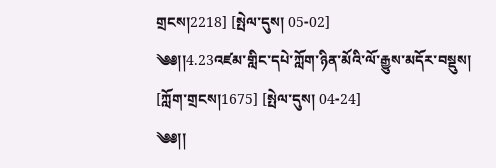གྲངས།2218] [སྤེལ་དུས། 05-02]
༄༅།།4.23འཛམ་གླིང་དཔེ་ཀློག་ཉིན་མོའི་ལོ་རྒྱུས་མདོར་བསྡུས།
[ཀློག་གྲངས།1675] [སྤེལ་དུས། 04-24]
༄༅།།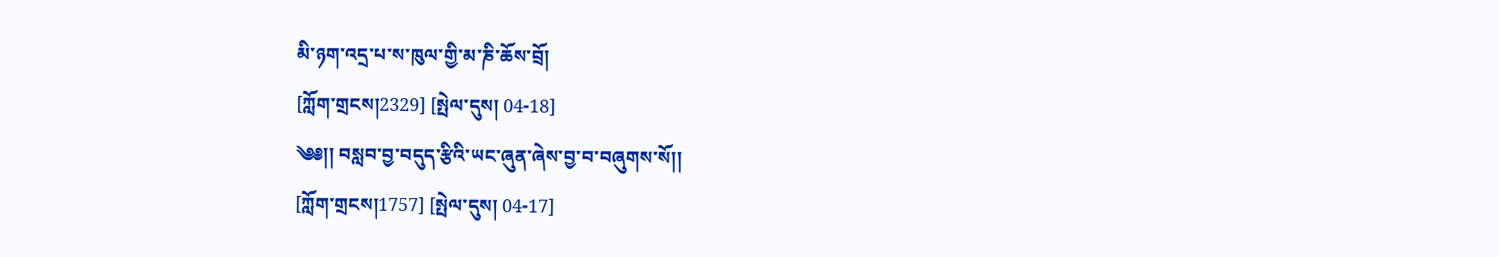མི་ཉག་འདྲ་པ་ས་ཁུལ་གྱི་མ་ཎི་ཆོས་བྲོ།
[ཀློག་གྲངས།2329] [སྤེལ་དུས། 04-18]
༄༅།། བསླབ་བྱ་བདུད་རྩིའི་ཡང་ཞུན་ཞེས་བྱ་བ་བཞུགས་སོ།།
[ཀློག་གྲངས།1757] [སྤེལ་དུས། 04-17]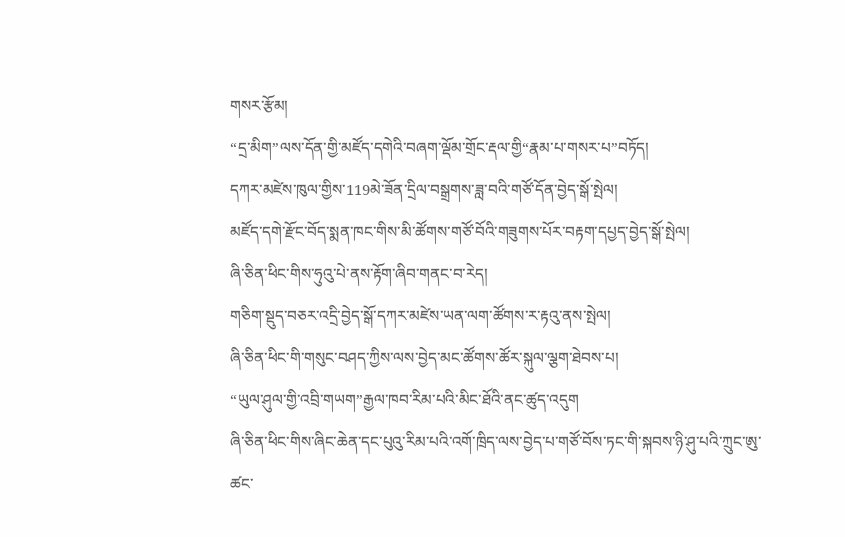གསར་རྩོམ།
“དྲ་མིག”ལས་དོན་གྱི་མཛོད་དགེའི་བཞག་ལྡོམ་གྲོང་རྡལ་གྱི“རྣམ་པ་གསར་པ”བཏོད།
དཀར་མཛེས་ཁུལ་གྱིས་119མེ་ཟོན་དྲིལ་བསྒྲགས་ཟླ་བའི་གཙོ་དོན་བྱེད་སྒོ་སྤེལ།
མཛོད་དགེ་རྫོང་བོད་སྨན་ཁང་གིས་མི་ཚོགས་གཙོ་བོའི་གཟུགས་པོར་བརྟག་དཔྱད་བྱེད་སྒོ་སྤེལ།
ཞི་ཅིན་ཕིང་གིས་ཧུའུ་པེ་ནས་རྟོག་ཞིབ་གནང་བ་རེད།
གཅིག་སྡུད་བཅར་འདྲི་བྱེད་སྒོ་དཀར་མཛེས་ཡན་ལག་ཚོགས་ར་རྟའུ་ནས་སྤེལ།
ཞི་ཅིན་ཕིང་གི་གསུང་བཤད་ཀྱིས་ལས་བྱེད་མང་ཚོགས་ཚོར་སྐུལ་ལྕག་ཐེབས་པ།
“ཡུལ་ཤུལ་གྱི་འབྲི་གཡག”རྒྱལ་ཁབ་རིམ་པའི་མིང་ཐོའི་ནང་ཚུད་འདུག
ཞི་ཅིན་ཕིང་གིས་ཞིང་ཆེན་དང་པུའུ་རིམ་པའི་འགོ་ཁྲིད་ལས་བྱེད་པ་གཙོ་བོས་ཏང་གི་སྐབས་ཉི་ཤུ་པའི་ཀྲུང་ཨུ་ཚང་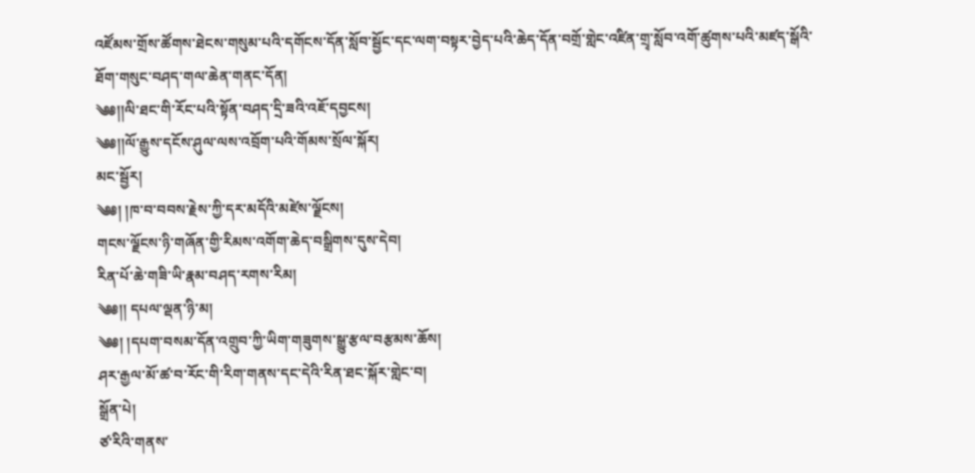འཛོམས་གྲོས་ཚོགས་ཐེངས་གསུམ་པའི་དགོངས་དོན་སློབ་སྦྱོང་དང་ལག་བསྟར་བྱེད་པའི་ཆེད་དོན་བགྲོ་གླེང་འཛིན་གྲྭ་སློབ་འགོ་ཚུགས་པའི་མཛད་སྒོའི་ཐོག་གསུང་བཤད་གལ་ཆེན་གནང་དོན།
༄༅།།ལི་ཐང་གི་རོང་པའི་སྟོན་བཤད་དྲི་ཟའི་འཇོ་དབྱངས།
༄༅།།ལོ་རྒྱུས་དངོས་ཤུལ་ལས་འབྲོག་པའི་གོམས་སྲོལ་སྐོར།
མང་སྦྱོར།
༄༅། །ཁ་བ་བབས་རྗེས་ཀྱི་དར་མདོའི་མཛེས་ལྗོངས།
གངས་ལྗོངས་ཉི་གཞོན་གྱི་རིམས་འགོག་ཆེད་བསྒྲིགས་དུས་དེབ།
རིན་པོ་ཆེ་གཟི་ཡི་རྣམ་བཤད་རགས་རིམ།
༄༅།། དཔལ་ལྡན་ཉི་མ།
༄༅། །དཔག་བསམ་དོན་འགྲུབ་ཀྱི་ཡིག་གཟུགས་སྒྱུ་རྩལ་བརྩམས་ཆོས།
ཤར་རྒྱལ་མོ་ཚ་བ་རོང་གི་རིག་གནས་དང་དེའི་རིན་ཐང་སྐོར་གླེང་བ།
སྒྲོན་པེ།
ཙ་རིའི་གནས་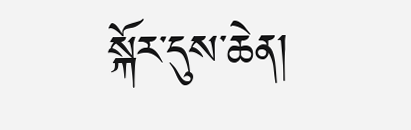སྐོར་དུས་ཆེན།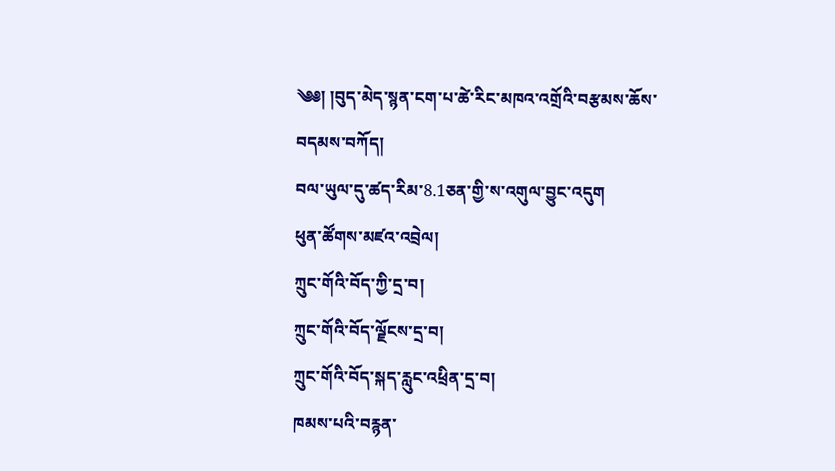༄༅། །བུད་མེད་སྙན་ངག་པ་ཚེ་རིང་མཁའ་འགྲོའི་བརྩམས་ཆོས་བདམས་བཀོད།
བལ་ཡུལ་དུ་ཚད་རིམ་8.1ཅན་གྱི་ས་འགུལ་བྱུང་འདུག
ཕུན་ཚོགས་མཛའ་འབྲེལ།
ཀྲུང་གོའི་བོད་ཀྱི་དྲ་བ།
ཀྲུང་གོའི་བོད་ལྗོངས་དྲ་བ།
ཀྲུང་གོའི་བོད་སྐད་རླུང་འཕྲིན་དྲ་བ།
ཁམས་པའི་བརྙན་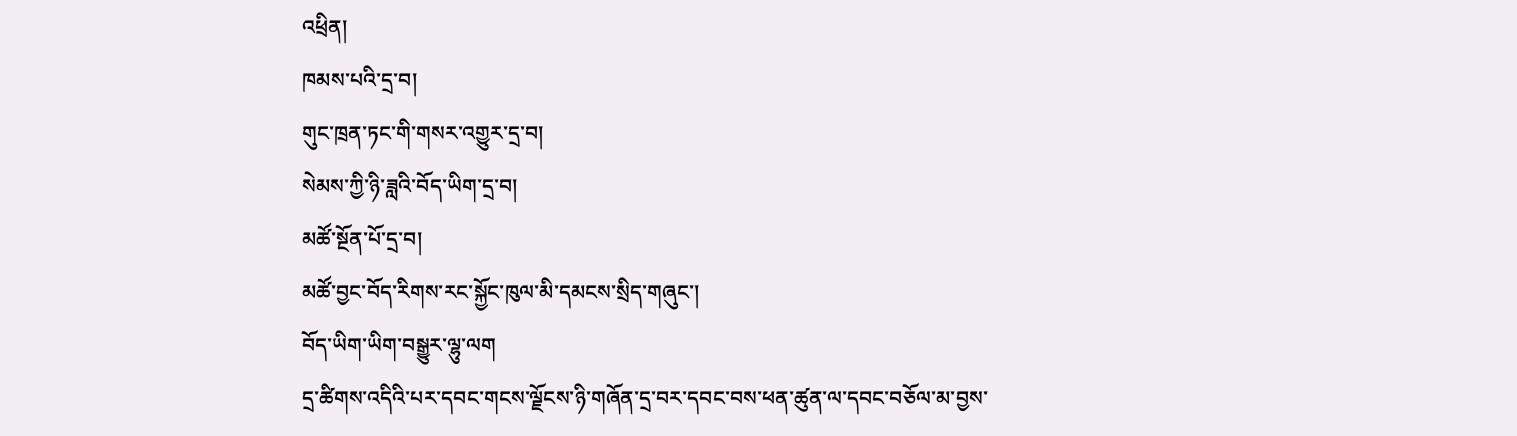འཕྲིན།
ཁམས་པའི་དྲ་བ།
གུང་ཁྲན་ཏང་གི་གསར་འགྱུར་དྲ་བ།
སེམས་ཀྱི་ཉི་ཟླའི་བོད་ཡིག་དྲ་བ།
མཚོ་སྔོན་པོ་དྲ་བ།
མཚོ་བྱང་བོད་རིགས་རང་སྐྱོང་ཁུལ་མི་དམངས་སྲིད་གཞུང་།
བོད་ཡིག་ཡིག་བསྒྱུར་ལྷུ་ལག
དྲ་ཚིགས་འདིའི་པར་དབང་གངས་ལྗོངས་ཉི་གཞོན་དྲ་བར་དབང་བས་ཕན་ཚུན་ལ་དབང་བཅོལ་མ་བྱས་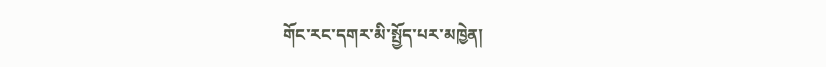གོང་རང་དགར་མི་སྤྱོད་པར་མཁྱེན།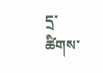དྲ་ཚིགས་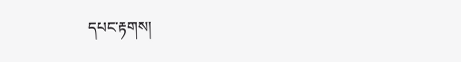དཔང་རྟགས།